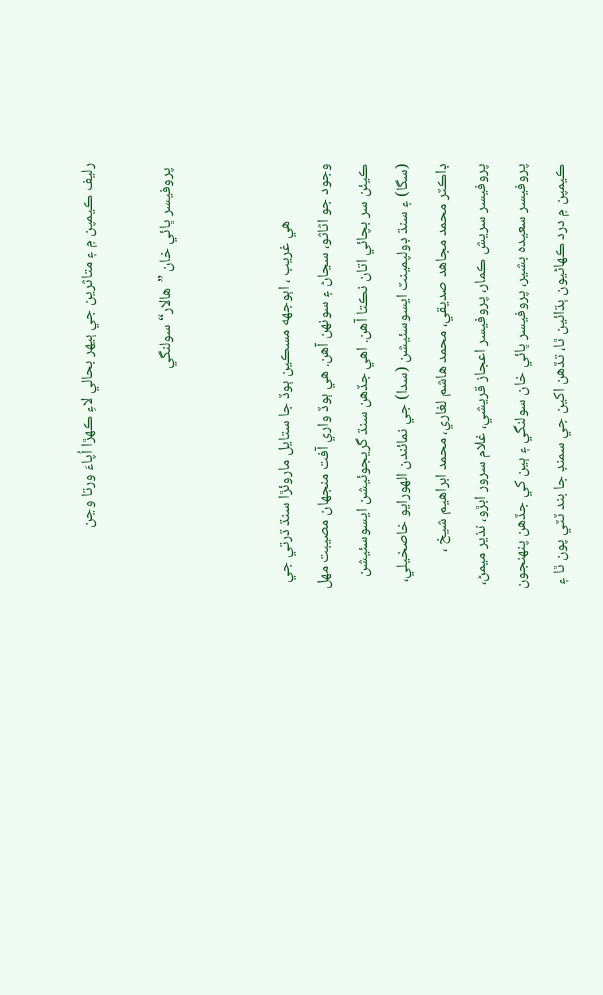رليف ڪيمپن ۾ ۽ متاثرين جي ٻيهر بحالي لاءِ ڪهڙا اُپاءَ ورتا وڃن

 پروفيسر ڀائي خان ”هالار“ سولنگي


                هي غريب ، اٻوجهه مسڪين ٻوڏ جا ستايل ماروئڙا سنڌ ڌرتي جي وجود جو اثاثو، سڃاڻ ۽ سونهن آهن. هي ٻوڏ واري آفت منجهان مصيبت مهل ڪيئن سر بچائي اتان نڪتا آهن. اهي جڏهن سنڌ گريجوئيشن ايسوسئيشن (سگا) ۽ سنڌ ڊولپمينٽ ايسوسئيشن (سدا) جي نمائندن الهورايو خاصخيلي، ڊاڪٽر محمد مجاهد صديقي، محمد هاشم لغاري، محمد ابراهيم شيخ ، پروفيسر سريش ڪمار، پروفيسر اعجاز قريشي، غلام سرور ابڙو، نذير ميمڻ، پروفيسر سعيده بشير، پروفيسر ڀائي خان سولنگي ۽ ٻين کي جڏهن پنهنجون ڪيمپن ۾ درد ڪهاڻيون ٻڌائين ٿا، تڏهن اکين جي سمنڊ جا بند ٽٽي پون ٿا ۽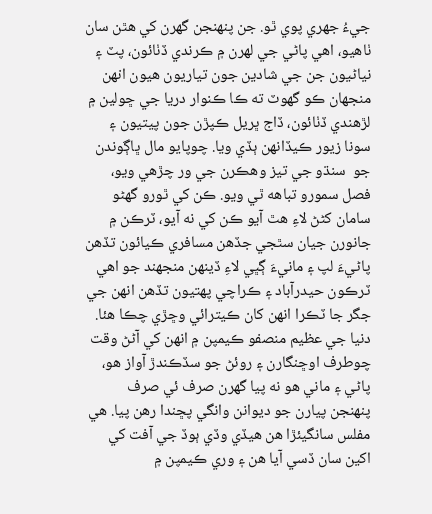جيءُ جهري پوي ٿو. جن پنهنجن گهرن کي هٿن سان ٺاهيو، اهي پاڻي جي لهرن ۾ ڪرندي ڏٺائون، پٽ ۽ نياڻيون جن جي شادين جون تياريون هيون انهن منجهان ڪو گهوٽ ته ڪا ڪنوار دريا جي ڇولين ۾ لڙهندي ڏٺائون، ڏاج ڀريل ڪپڙن جون پيتيون ۽ سونا زيور ڪيڏانهن ٻڏي ويا. چوپايو مال ڀاڳوندن جو  سنڌو جي تيز وهڪرن جي ور چڙهي ويو، فصل سمورو تباهه ٿي ويو. ڪن کي ٿورو گهڻو سامان کڻڻ لاءِ هٿ آيو ڪن کي نه آيو، ٽرڪن ۾ جانورن جيان سٿجي جڏهن مسافري ڪيائون تڏهن پاڻيءَ لپ ۽ مانيءَ ڳڀي لاءِ ڏينهن منجهند جو اهي ٽرڪون حيدرآباد ۽ ڪراچي پهتيون تڏهن انهن جي جگر جا ٽڪرا انهن کان ڪيترائي وڇڙي چڪا هئا. دنيا جي عظيم منصفو ڪيمپن ۾ انهن کي آڻڻ وقت چوطرف اوڇنگارن ۽ روئڻ جو سڏڪندڙ آواز هو، پاڻي ۽ ماني هو نه پيا گهرن صرف ئي صرف پنهنجن پيارن جو ديوانن وانگي پڇندا رهن پيا. هي مفلس سانگيئڙا هن هيڏي وڏي ٻوڏ جي آفت کي اکين سان ڏسي آيا هن ۽ وري ڪيمپن ۾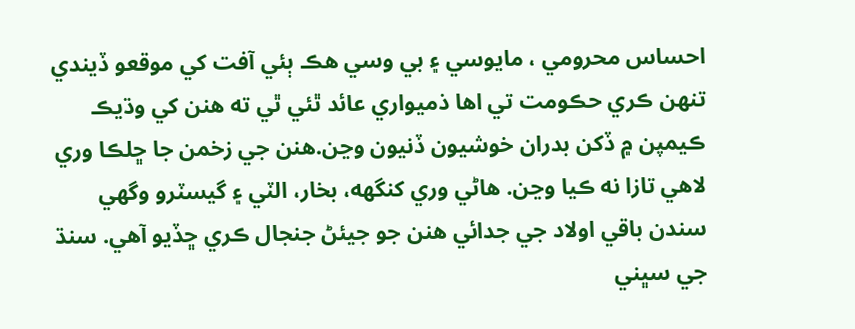احساس محرومي ، مايوسي ۽ بي وسي هڪ ٻئي آفت کي موقعو ڏيندي تنهن ڪري حڪومت تي اها ذميواري عائد ٿئي ٿي ته هنن کي وڌيڪ ڪيمپن ۾ ڏکن بدران خوشيون ڏنيون وڃن.هنن جي زخمن جا ڇلڪا وري لاهي تازا نه ڪيا وڃن. هاڻي وري کنگهه، بخار، الٽي ۽ گيسٽرو وگهي سندن باقي اولاد جي جدائي هنن جو جيئڻ جنجال ڪري ڇڏيو آهي. سنڌ جي سڀني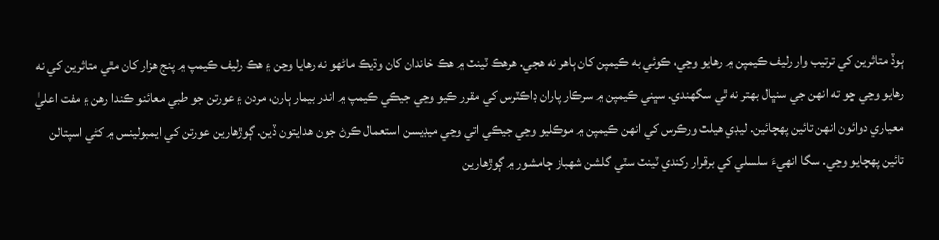ٻوڏ متاثرين کي ترتيب وار رليف ڪيمپن ۾ رهايو وڃي، ڪوئي به ڪيمپن کان ٻاهر نه هجي. هرهڪ ٽينٽ ۾ هڪ خاندان کان وڌيڪ ماڻهو نه رهايا وڃن ۽ هڪ رليف ڪيمپ ۾ پنج هزار کان مٿي متاثرين کي نه رهايو وڃي ڇو ته انهن جي سنڀال بهتر نه ٿي سگهندي. سڀني ڪيمپن ۾ سرڪار پاران ڊاڪٽرس کي مقرر ڪيو وڃي جيڪي ڪيمپ ۾ اندر بيمار ٻارن، مردن ۽ عورتن جو طبي معائنو ڪندا رهن ۽ مفت اعليٰ معياري دوائون انهن تائين پهچائين. ليڊي هيلٿ ورڪرس کي انهن ڪيمپن ۾ موڪليو وڃي جيڪي اتي وڃي ميڊيسن استعمال ڪرڻ جون هدايتون ڏين. ڳوڙهارين عورتن کي ايمبولينس ۾ کڻي اسپتالن تائين پهچايو وڃي. سگا انهيءَ سلسلي کي برقرار رکندي ٽينٽ سٽي گلشن شهباز ڄامشور ۾ ڳوڙهارين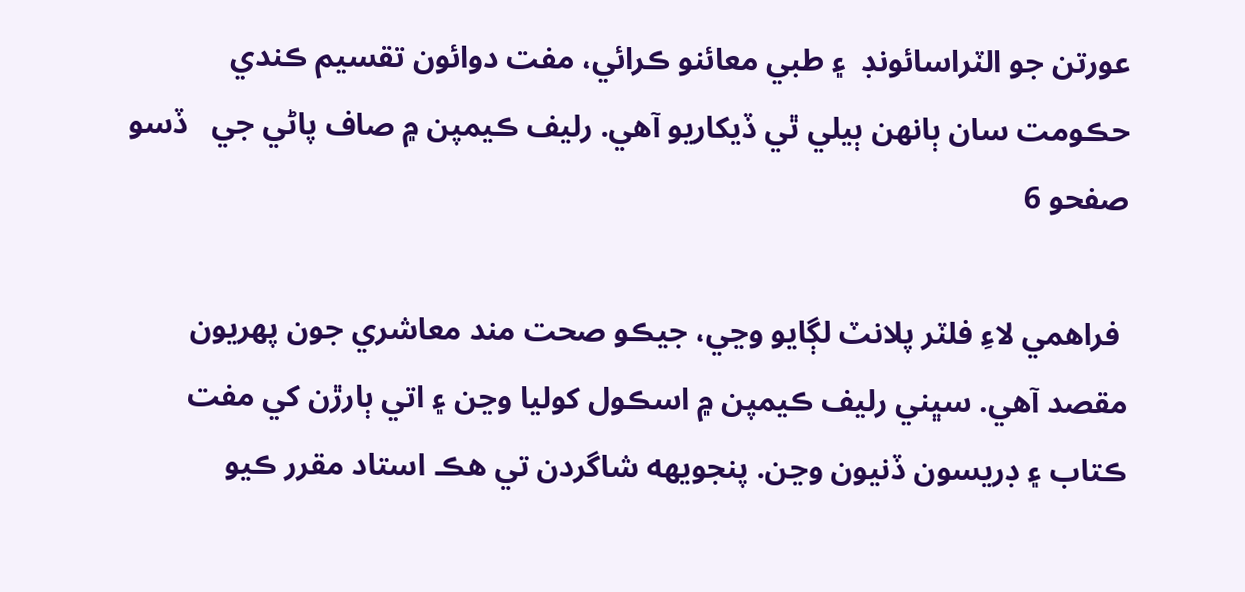عورتن جو الٽراسائونڊ  ۽ طبي معائنو ڪرائي، مفت دوائون تقسيم ڪندي حڪومت سان ٻانهن ٻيلي ٿي ڏيکاريو آهي. رليف ڪيمپن ۾ صاف پاڻي جي   ڏسو صفحو 6

 فراهمي لاءِ فلٽر پلانٽ لڳايو وڃي، جيڪو صحت مند معاشري جون پهريون مقصد آهي. سڀني رليف ڪيمپن ۾ اسڪول کوليا وڃن ۽ اتي ٻارڙن کي مفت ڪتاب ۽ ڊريسون ڏنيون وڃن. پنجويهه شاگردن تي هڪ استاد مقرر ڪيو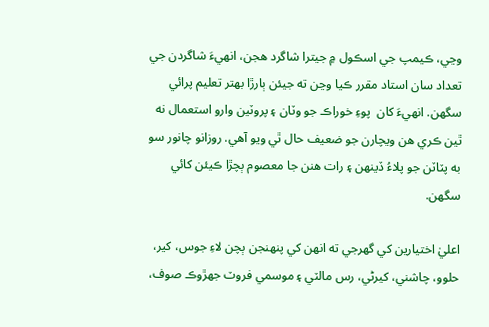وڃي، ڪيمپ جي اسڪول ۾ جيترا شاگرد هجن، انهيءَ شاگردن جي تعداد سان استاد مقرر ڪيا وڃن ته جيئن ٻارڙا بهتر تعليم پرائي سگهن. انهيءَ کان  پوءِ خوراڪ جو وٽان ۽ پروٽين وارو استعمال نه ٿين ڪري هن ويچارن جو ضعيف حال ٿي ويو آهي. روزانو چانور سو به پٽاٽن جو پلاءُ ڏينهن ۽ رات هنن جا معصوم ٻچڙا ڪيئن کائي سگهن.

اعليٰ اختيارين کي گهرجي ته انهن کي پنهنجن ٻچن لاءِ جوس، کير، حلوو، چاشني، کيرڻي، رس مالٽي ۽ موسمي فروٽ جهڙوڪ صوف،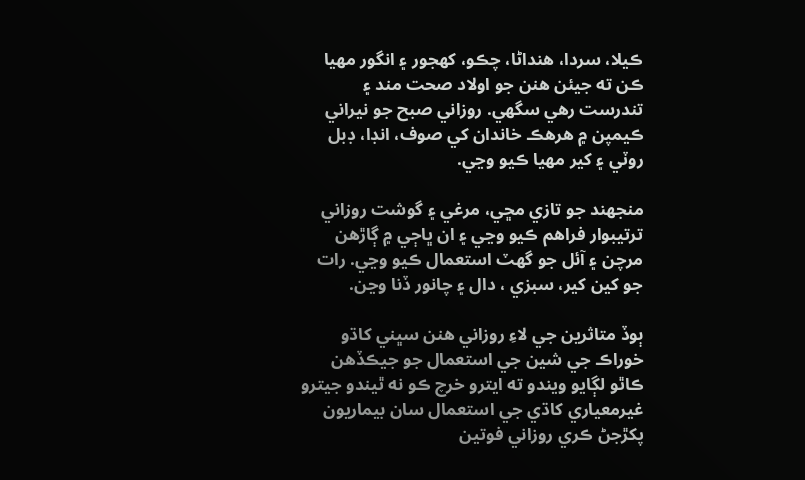ڪيلا، سردا، هنداڻا، چڪو، کهجور ۽ انگور مهيا ڪن ته جيئن هنن جو اولاد صحت مند ۽ تندرست رهي سگهي. روزاني صبح جو نيراني ڪيمپن ۾ هرهڪ خاندان کي صوف، انڊا، ڊبل روٽي ۽ کير مهيا ڪيو وڃي.

منجهند جو تازي مڇي، مرغي ۽ گوشت روزاني ترتيبوار فراهم ڪيو وڃي ۽ ان ڀاڄي ۾ ڳاڙهن مرچن ۽ آئل جو گهٽ استعمال ڪيو وڃي. رات جو کين کير، سبزي ، دال ۽ چانور ڏنا وڃن.

ٻوڏ متاثرين جي لاءِ روزاني هنن سڀني کاڌو خوراڪ جي شين جي استعمال جو جيڪڏهن ڪاٿو لڳايو ويندو ته ايترو خرچ ڪو نه ٿيندو جيترو غيرمعياري کاڌي جي استعمال سان بيماريون  پکڙجڻ ڪري روزاني فوتين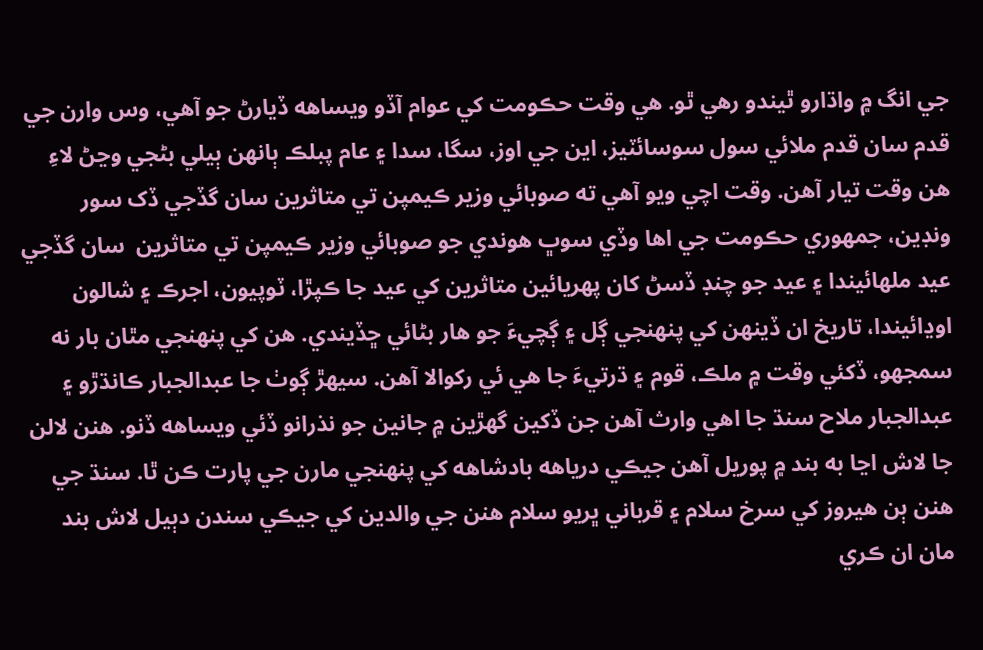جي انگ ۾ واڌارو ٿيندو رهي ٿو. هي وقت حڪومت کي عوام آڏو ويساهه ڏيارڻ جو آهي، وس وارن جي قدم سان قدم ملائي سول سوسائٽيز، اين جي اوز، سگا، سدا ۽ عام پبلڪ ٻانهن ٻيلي بڻجي وڃڻ لاءِ هن وقت تيار آهن. وقت اچي ويو آهي ته صوبائي وزير ڪيمپن تي متاثرين سان گڏجي ڏک سور ونڊين، جمهوري حڪومت جي اها وڏي سوڀ هوندي جو صوبائي وزير ڪيمپن تي متاثرين  سان گڏجي عيد ملهائيندا ۽ عيد جو چنڊ ڏسڻ کان پهريائين متاثرين کي عيد جا ڪپڙا، ٽوپيون، اجرڪ ۽ شالون اوڍائيندا، تاريخ ان ڏينهن کي پنهنجي ڳل ۽ ڳچيءَ جو هار بڻائي ڇڏيندي. هن کي پنهنجي مٿان بار نه سمجهو، ڏکئي وقت ۾ ملڪ، قوم ۽ ڌرتيءَ جا هي ئي رکوالا آهن. سيهڙ ڳوٺ جا عبدالجبار ڪانڌڙو ۽ عبدالجبار ملاح سنڌ جا اهي وارث آهن جن ڏکين گهڙين ۾ جانين جو نذرانو ڏئي ويساهه ڏنو. هنن لالن جا لاش اڃا به بند ۾ پوريل آهن جيڪي درياهه بادشاهه کي پنهنجي مارن جي پارت ڪن ٿا. سنڌ جي هنن ٻن هيروز کي سرخ سلام ۽ قرباني ڀريو سلام هنن جي والدين کي جيڪي سندن دٻيل لاش بند مان ان ڪري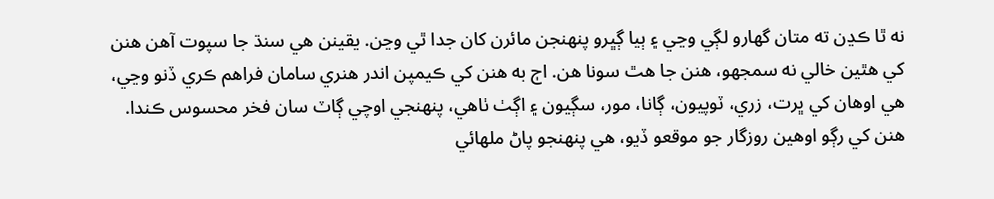نه ٿا ڪڍن ته متان گهارو لڳي وڃي ۽ ٻيا ڳڀرو پنهنجن مائرن کان جدا ٿي وڃن. يقينن هي سنڌ جا سپوت آهن هنن کي هٿين خالي نه سمجهو، هنن جا هٿ سونا هن. اڄ به هنن کي ڪيمپن اندر هنري سامان فراهم ڪري ڏنو وڃي، هي اوهان کي ڀرت، زري، ٽوپيون، ڳانا، مور، سڳيون ۽ اڳٺ ٺاهي، پنهنجي اوچي ڳاٽ سان فخر محسوس ڪندا. هنن کي رڳو اوهين روزگار جو موقعو ڏيو، هي پنهنجو پاڻ ملهائي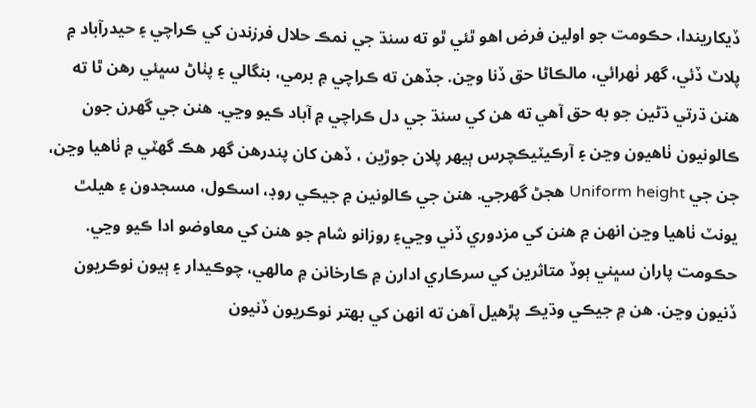ڏيکاريندا، حڪومت جو اولين فرض اهو ٿئي ٿو ته سنڌ جي نمڪ حلال فرزندن کي ڪراچي ۽ حيدرآباد ۾ پلاٽ ڏئي، گهر ٺهرائي، مالڪاڻا حق ڏنا وڃن. جڏهن ته ڪراچي ۾ برمي، بنگالي ۽ پٺاڻ سڀئي رهن ٿا ته هنن ڌرتي ڌڻين جو به حق آهي ته هن کي سنڌ جي دل ڪراچي ۾ آباد ڪيو وڃي. هنن جي گهرن جون ڪالونيون ٺاهيون وڃن ۽ آرڪيٽيڪچرس ٻيهر پلان جوڙين ، ڏهن کان پندرهن گهر هڪ گهٽي ۾ ٺاهيا وڃن، جن جي Uniform height هجڻ گهرجي. هنن جي ڪالونين ۾ جيڪي روڊ، اسڪول، مسجدون ۽ هيلٿ يونٽ ٺاهيا وڃن انهن ۾ هنن کي مزدوري ڏني وڃي۽ روزانو شام جو هنن کي معاوضو ادا ڪيو وڃي. حڪومت پاران سڀني ٻوڏ متاثرين کي سرڪاري ادارن ۾ ڪارخانن ۾ مالهي، چوڪيدار ۽ ٻيون نوڪريون ڏنيون وڃن. هن ۾ جيڪي وڌيڪ پڙهيل آهن ته انهن کي بهتر نوڪريون ڏنيون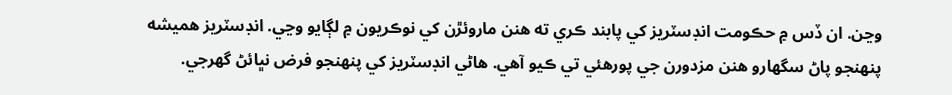وڃن. ان ڏس ۾ حڪومت انڊسٽريز کي پابند ڪري ته هنن ماروئڙن کي نوڪريون ۾ لڳايو وڃي. انڊسٽريز هميشه پنهنجو پاڻ سگهارو هنن مزدورن جي پورهئي تي ڪيو آهي. هاڻي انڊسٽريز کي پنهنجو فرض نڀائڻ گهرجي.